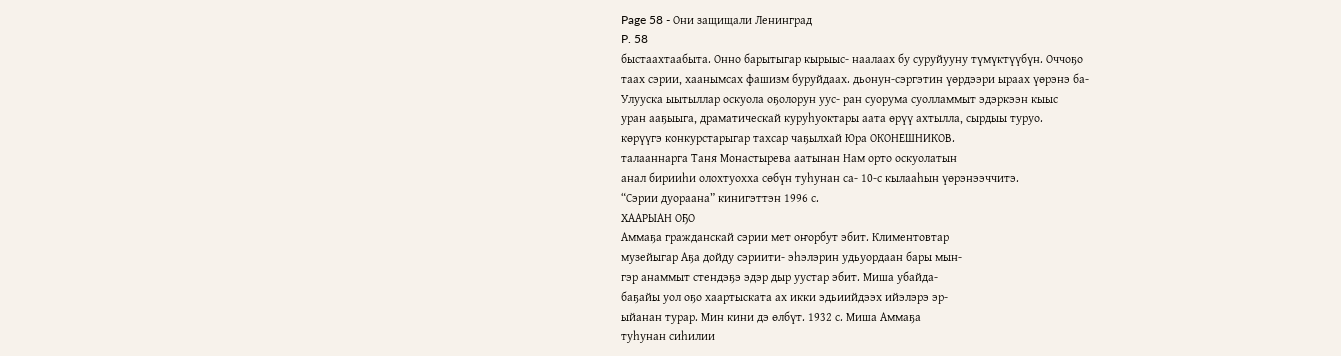Page 58 - Они защищали Ленинград
P. 58
быстаахтаабыта. Онно барытыгар кырыыс- наалаах бу суруйууну түмүктүүбүн. Оччоҕо
таах сэрии, хаанымсах фашизм буруйдаах. дьонун-сэргэтин үөрдээри ыраах үөрэнэ ба-
Улууска ыытыллар оскуола оҕолорун уус- ран суорума суолламмыт эдэркээн кыыс
уран ааҕыыга, драматическай куруһуоктары аата өрүү ахтылла, сырдыы туруо.
көрүүгэ конкурстарыгар тахсар чаҕылхай Юра ОКОНЕШНИКОВ.
талааннарга Таня Монастырева аатынан Нам орто оскуолатын
анал бирииһи олохтуохха сөбүн туһунан са- 10-с кылааһын үөрэнээччитэ.
“Сэрии дуораана” кинигэттэн 1996 с.
ХААРЫАН ОҔО
Аммаҕа гражданскай сэрии мет оҥорбут эбит. Климентовтар
музейыгар Аҕа дойду сэриити- эһэлэрин удьуордаан бары мын-
гэр анаммыт стендэҕэ эдэр дыр уустар эбит. Миша убайда-
баҕайы уол оҕо хаартыската ах икки эдьиийдээх ийэлэрэ эр-
ыйанан турар. Мин кини дэ өлбүт. 1932 с. Миша Аммаҕа
туһунан сиһилии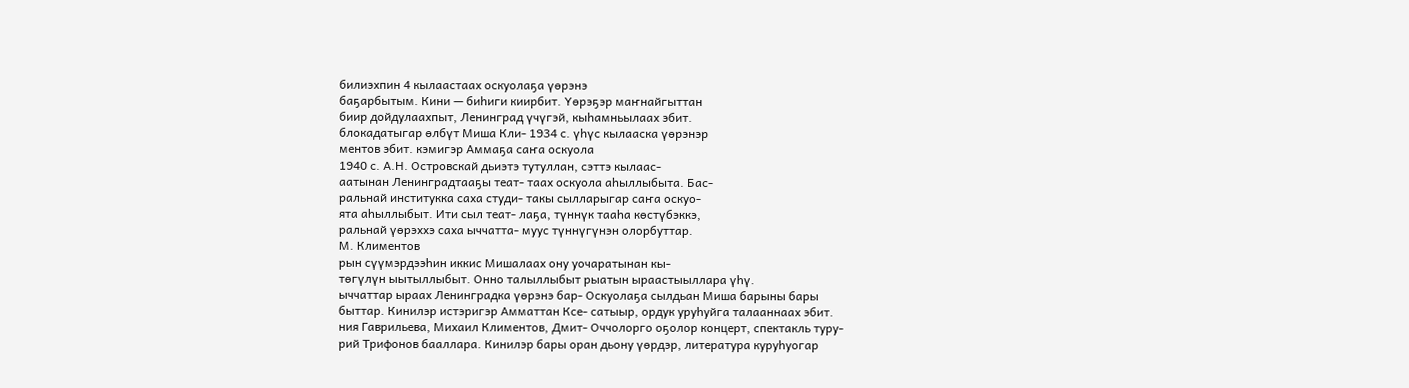билиэхпин 4 кылаастаах оскуолаҕа үөрэнэ
баҕарбытым. Кини — биһиги киирбит. Үөрэҕэр маҥнайгыттан
биир дойдулаахпыт, Ленинград үчүгэй, кыһамньылаах эбит.
блокадатыгар өлбүт Миша Кли- 1934 с. үһүс кылааска үөрэнэр
ментов эбит. кэмигэр Аммаҕа саҥа оскуола
1940 с. А.Н. Островскай дьиэтэ тутуллан, сэттэ кылаас-
аатынан Ленинградтааҕы теат- таах оскуола аһыллыбыта. Бас-
ральнай институкка саха студи- такы сылларыгар саҥа оскуо-
ята аһыллыбыт. Ити сыл теат- лаҕа, түннүк тааһа көстүбэккэ,
ральнай үөрэххэ саха ыччатта- муус түннүгүнэн олорбуттар.
М. Климентов
рын сүүмэрдээһин иккис Мишалаах ону уочаратынан кы-
төгүлүн ыытыллыбыт. Онно талыллыбыт рыатын ыраастыыллара үһү.
ыччаттар ыраах Ленинградка үөрэнэ бар- Оскуолаҕа сылдьан Миша барыны бары
быттар. Кинилэр истэригэр Амматтан Ксе- сатыыр, ордук уруһуйга талааннаах эбит.
ния Гаврильева, Михаил Климентов, Дмит- Оччолорго оҕолор концерт, спектакль туру-
рий Трифонов бааллара. Кинилэр бары оран дьону үөрдэр, литература куруһуогар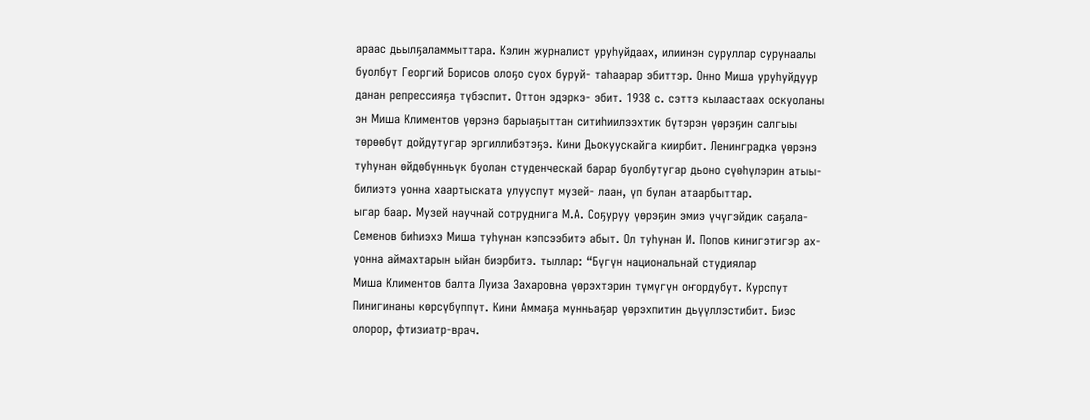араас дьылҕаламмыттара. Кэлин журналист уруһуйдаах, илиинэн суруллар сурунаалы
буолбут Георгий Борисов олоҕо суох буруй- таһаарар эбиттэр. Онно Миша уруһуйдуур
данан репрессияҕа түбэспит. Оттон эдэркэ- эбит. 1938 с. сэттэ кылаастаах оскуоланы
эн Миша Климентов үөрэнэ барыаҕыттан ситиһиилээхтик бүтэрэн үөрэҕин салгыы
төрөөбүт дойдутугар эргиллибэтэҕэ. Кини Дьокуускайга киирбит. Ленинградка үөрэнэ
туһунан өйдөбүнньүк буолан студенческай барар буолбутугар дьоно сүөһүлэрин атыы-
билиэтэ уонна хаартыската улууспут музей- лаан, үп булан атаарбыттар.
ыгар баар. Музей научнай сотруднига М.А. Соҕуруу үөрэҕин эмиэ үчүгэйдик саҕала-
Семенов биһиэхэ Миша туһунан кэпсээбитэ абыт. Ол туһунан И. Попов кинигэтигэр ах-
уонна аймахтарын ыйан биэрбитэ. тыллар: “Бүгүн национальнай студиялар
Миша Климентов балта Луиза Захаровна үөрэхтэрин түмүгүн оҥордубут. Курспут
Пинигинаны көрсүбүппүт. Кини Аммаҕа мунньаҕар үөрэхпитин дьүүллэстибит. Биэс
олорор, фтизиатр-врач.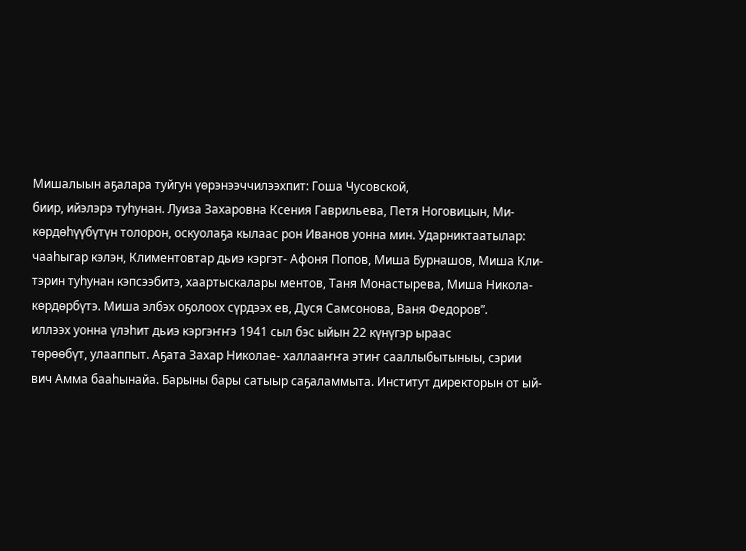Мишалыын аҕалара туйгун үөрэнээччилээхпит: Гоша Чусовской,
биир, ийэлэрэ туһунан. Луиза Захаровна Ксения Гаврильева, Петя Ноговицын, Ми-
көрдөһүүбүтүн толорон, оскуолаҕа кылаас рон Иванов уонна мин. Ударниктаатылар:
чааһыгар кэлэн, Климентовтар дьиэ кэргэт- Афоня Попов, Миша Бурнашов, Миша Кли-
тэрин туһунан кэпсээбитэ, хаартыскалары ментов, Таня Монастырева, Миша Никола-
көрдөрбүтэ. Миша элбэх оҕолоох сүрдээх ев, Дуся Самсонова, Ваня Федоров”.
иллээх уонна үлэһит дьиэ кэргэҥҥэ 1941 сыл бэс ыйын 22 күнүгэр ыраас
төрөөбүт, улааппыт. Аҕата Захар Николае- халлааҥҥа этиҥ сааллыбытыныы, сэрии
вич Амма бааһынайа. Барыны бары сатыыр саҕаламмыта. Институт директорын от ый-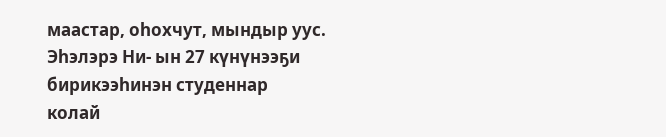маастар, оһохчут, мындыр уус. Эһэлэрэ Ни- ын 27 күнүнээҕи бирикээһинэн студеннар
колай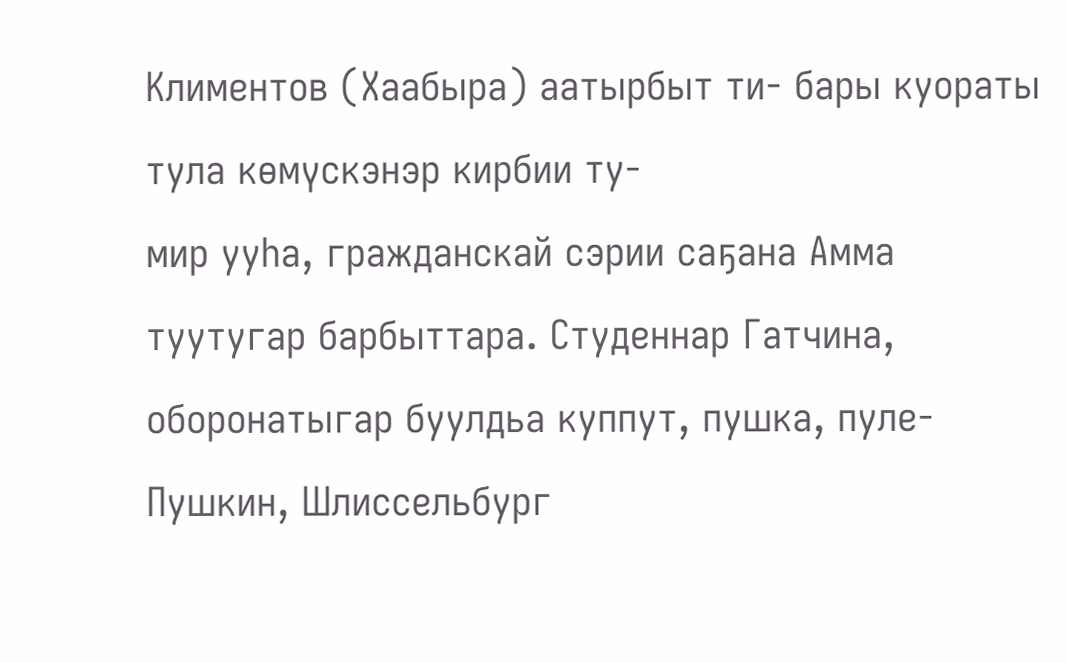Климентов (Хаабыра) аатырбыт ти- бары куораты тула көмүскэнэр кирбии ту-
мир ууһа, гражданскай сэрии саҕана Амма туутугар барбыттара. Студеннар Гатчина,
оборонатыгар буулдьа куппут, пушка, пуле- Пушкин, Шлиссельбург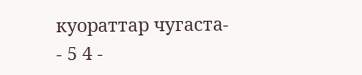куораттар чугаста-
- 5 4 -